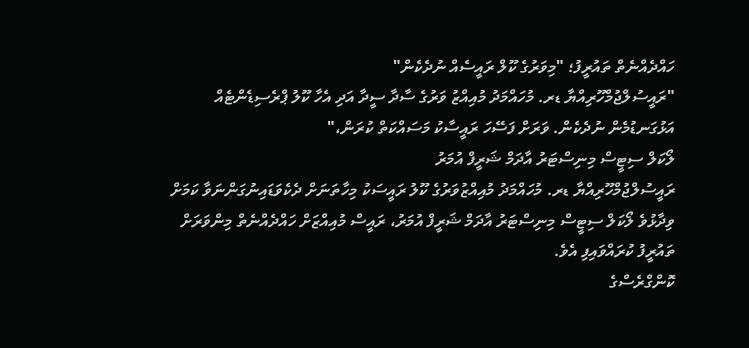ހައްދެއްނެތް ތައުރީފު؛ "މިވަރުގެ ކޫލް ރައީސެއް ނުދެކެން"
"ރައީސުލްޖުމްހޫރިއްޔާ ޑރ. މުހައްމަދު މުއިއްޒު ވަރުގެ ސާދާ ސީދާ އަދި އެހާ ކޫލު ޕްރެސިޑެންޓެއް އަޅުގަނޑުމެން ނުދެކެން. ވަރަށް ފަސޭހަ ރައީސާކު މަސައްކަތް ކުރަން،"
ލޯކަލް ސިޓީސް މިނިސްޓަރު އާދަމް ޝަރީފް އުމަރު
ރައީސުލްޖުމްހޫރިއްޔާ ޑރ. މުހައްމަދު މުއިއްޒުވަރުގެ ކޫލު ރައީސަކު މިހާތަނަށް ދެކެވަޑައިނުގަންނަވާ ކަމަށް ވިދާޅުވެ ލޯކަލް ސިޓީސް މިނިސްޓަރު އާދަމް ޝަރީފް އުމަރު، ރައީސް މުއިއްޒަށް ހައްދެއްނެތް މިންވަރަށް ތައުރީފު ކުރައްވައިފި އެވެ.
ކޮންގްރެސްގެ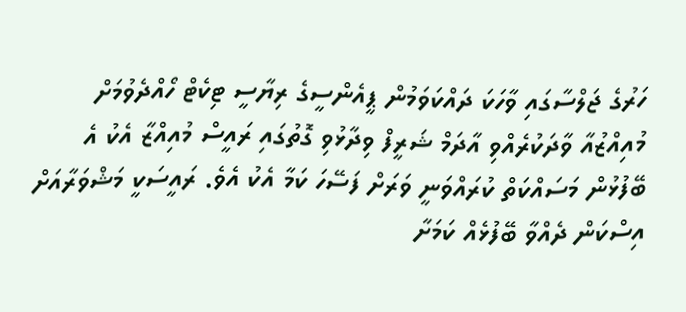ހަރުގެ ޖަލްސާގައި ވާހަކަ ދައްކަވަމުން ޕީއެންސީގެ ރިޔާސީ ޓިކެޓް ހޯއްދެވުމަށް މުއިއްޒުއާ ވާދަކުރެއްވި އާދަމް ޝަރީފް ވިދާޅުވި ގޮތުގައި ރައީސް މުއިއްޒާ އެކު އެ ބޭފުޅުން މަސައްކަތް ކުރައްވަނީ ވަރަށް ފަސޭހަ ކަމާ އެކު އެވެ. ރައީސަކީ މަޝްވަރާއަށް އިސްކަން ދެއްވާ ބޭފުޅެއް ކަމަށާ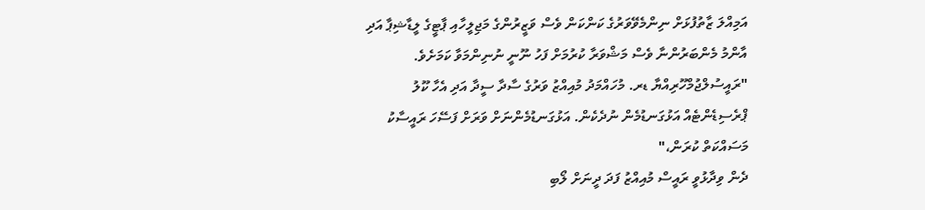އަމިއްލަ ޒާތުފުޅަށް ނިންމެވޭވަރުގެ ކަންކަން ވެސް ވަޒީރުންގެ މަޖިލީހާއި ޕާޓީގެ ލީޑާޝިޕާ އަދި އާންމު މެންބަރުންނާ ވެސް މަޝްވަރާ ކުރުމަށް ފަހު ނޫނީ ނުނިންމަވާ ކަމަށެވެ.
"ރައީސުލްޖުމްހޫރިއްޔާ ޑރ. މުހައްމަދު މުއިއްޒު ވަރުގެ ސާދާ ސީދާ އަދި އެހާ ކޫލު ޕްރެސިޑެންޓެއް އަޅުގަނޑުމެން ނުދެކެން. އަޅުގަނޑުމެންނަށް ވަރަށް ފަސޭހަ ރައީސާކު މަސައްކަތް ކުރަން،"
ދެން ވިދާޅުވީ ރައީސް މުއިއްޒު ފަދަ ދީނަށް ލޯބި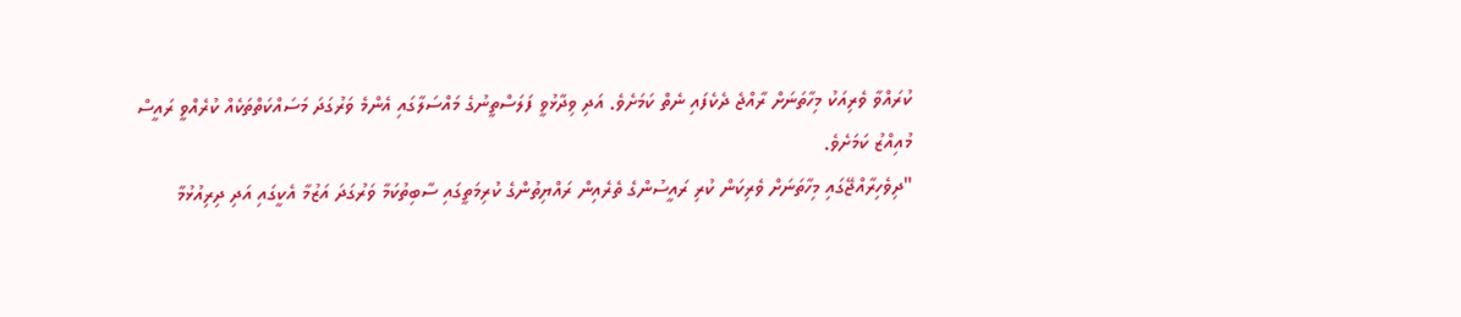ކުރައްވާ ވެރިއަކު މިހާތަނަށް ރާއްޖެ ދެކެފައި ނެތް ކަމަށެވެ. އަދި ވިދާޅުވީ ފަލަސްތީނުގެ މައްސަލާގައި އެންމެ ވަރުގަދަ މަސައްކަތްތަކެއް ކުރެއްވީ ރައީސް މުއިއްޒު ކަމަށެވެ.
"ދިވެހިރާއްޖޭގައި މިހާތަނަށް ވެރިކަން ކުރި ރައީސުންގެ ތެރެއިން ރައްޔިތުންގެ ކުރިމަތީގައި ސާބިތުކަމާ ވަރުގަދަ އަޒުމާ އެކީގައި އަދި ދިރިއުޅުމާ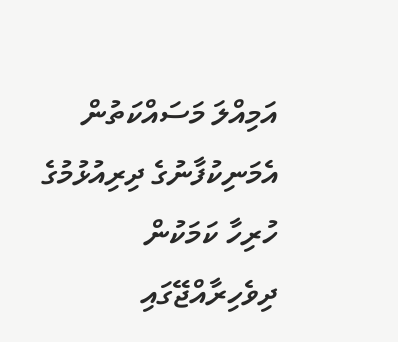އަމިއްލަ މަސައްކަތުން އެމަނިކުފާނުގެ ދިރިއުޅުމުގެ ހުރިހާ ކަމަކުން ދިވެހިރާއްޖޭގައި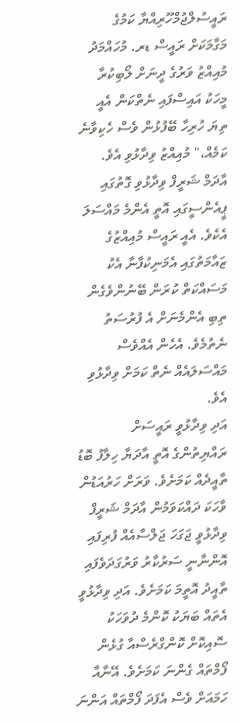ރައީސުލްޖުމްހޫރިއްޔާ ކަމުގެ މަގާމަކަށް ރައީސް ޑރ. މުހައްމަދު މުއިއްޒު ވަރުގެ ދީނަށް ލޯބިކުރާ މީހަކު އައިސްފައި ނެތްކަން އެއީ ތިޔަ ހުރިހާ ބޭފުޅުން ވެސް ހެކިވާނެ ކަމެއް،" މުއިއްޒު ވިދާޅުވި އެވެ.
އާދަމް ޝަރީފް ވިދާޅުވި ގޮތުގައި ޕީއެންސީގައި އޮތީ އެންމެ މައްސަލަ އެކެވެ. އެއީ ރައީސް މުއިއްޒުގެ ޒައާމަތުގައި އެމަނިކުފާނާ އެކު މަސައްކަތް ކުރަން ބޭނުންވެގެން ތިބި އެންމެނަށް އެ ފުރުސަތު ނެތުމެވެ. އެހެން އެއްވެސް މައްސަލައެއް ނެތް ކަމަށް ވިދާޅުވި އެވެ.
އަދި ވިދާޅުވީ ރައީސަށް ރައްޔިތުންގެ އޮތީ އާދަޔާ ހިލާފު ބޮޑު ތާއީދެއް ކަމަށެވެ. ވަރަށް ހަރުއަޑުން ވާހަކަ ދައްކަވަމުން އާދަމް ޝަރީފް ވިދާޅުވީ ޖަގަހަ ޖަލްސާއެއް ފުރިފައި އޮންނާނީ ސަރުކާރު ވަރުގަދަވެފައި ތާއީދު އޮތީމަ ކަމަށެވެ. އަދި ވިދާޅުވީ އެތައް ބަޔަކު ކޮންމެ ދުވަހަކު ސޮއިކޮށް ކޮންގްރެސްއާ ގުޅެން ފޯމްތައް ގެންނަ ކަމަށެވެ. އޭނާއާ ހަމައަށް ވެސް އެފަދަ ފޯމްތައް އަންނަ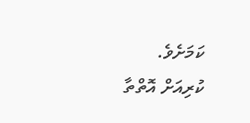ކަމަށެވެ.
ކުރިއަށް އޮތްތާ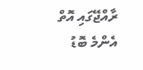ރާއްޖޭގައި އޮތް އެންމެ ބޮޑު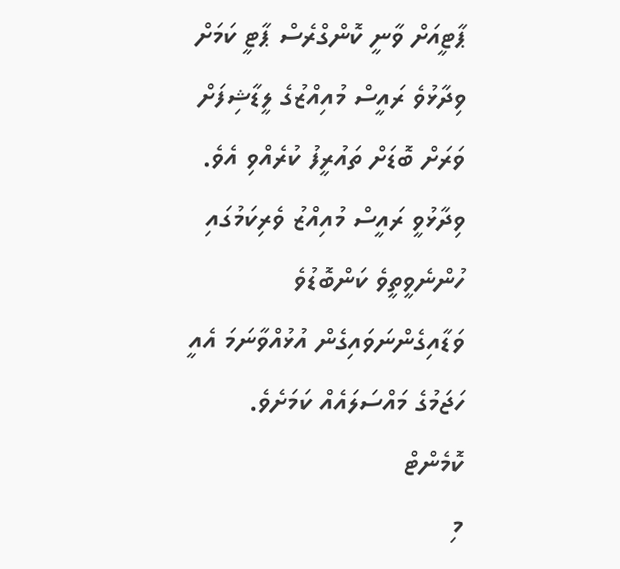ޕާޓީއަށް ވާނީ ކޮންގްރެސް ޕާޓީ ކަމަށް ވިދާޅުވެ ރައީސް މުއިއްޒުގެ ލީޑާޝިފަށް ވަރަށް ބޮޑަށް ތައުރީފު ކުރެއްވި އެވެ. ވިދާޅުވީ ރައީސް މުއިއްޒު ވެރިކަމުގައި ހުންނެވީތީވެ ކަންބޮޑުވެ ވަޑާއިގެންނަވައިގެން އުޅުއްވާނަމަ އެއީ ހަޖަމުގެ މައްސަލައެއް ކަމަށެވެ.
ކޮމެންޓް
މި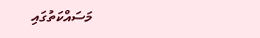މަސައްކަތުގައި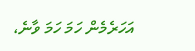އަހަރެމެން ހަމަ ހަމަ ވާނެ،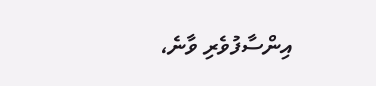އިންސާފުވެރި ވާނެ،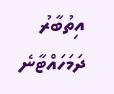އިތުބާރު ދަމަހައްޓާނެ